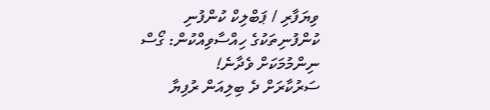ވިޔަފާރި / ޕަބްލިކް ކުންފުނި
ކުންފުނިތަކުގެ ހިއްސާވިއްކުން: ގޯސް ނިންމުމަކަށް ވެދާނެ!
ސަރުކާރަށް ދެ ބިލިއަން ރުފިޔާ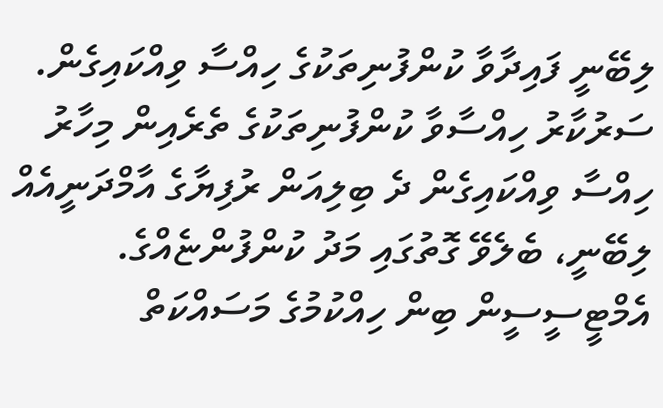ލިބޭނީ ފައިދާވާ ކުންފުނިތަކުގެ ހިއްސާ ވިއްކައިގެން. ސަރުކާރު ހިއްސާވާ ކުންފުނިތަކުގެ ތެރެއިން މިހާރު ހިއްސާ ވިއްކައިގެން ދެ ބިލިއަން ރުފިޔާގެ އާމްދަނީއެއް ލިބޭނީ، ބެލެވޭ ގޮތުގައި މަދު ކުންފުންޏެއްގެ.
އެމްޓީސީސީން ބިން ހިއްކުމުގެ މަސައްކަތް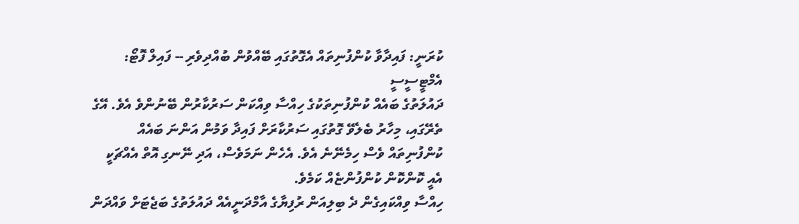ކުރަނީ: ފައިދާވާ ކުންފުނިތައް އެގޮތުގައި ބޭއްވުން ބުއްދިވެރި -- ފައިލް ފޮޓޯ: އެމްޓީސީސީ
ދައުލަތުގެ ބައެއް ކުންފުނިތަކުގެ ހިއްސާ ވިއްކަން ސަރުކާރުން ބޭނުންވެ އެވެ. އޭގެ ތެރޭގައި، މިހާރު ބެލެވޭ ގޮތުގައި ސަރުކާރަށް ފައިދާ ވަމުން އަންނަ ބައެއް ކުންފުނިތައް ވެސް ހިމެނޭނެ އެވެ. އެހެން ނަމަވެސް، އަދި ނޭނގި އޮތް އެއްޗަކީ އެއީ ކޮންކޮން ކުންފުންޏެއް ކަމެވެ.
ހިއްސާ ވިއްކައިގެން ދެ ބިލިއަން ރުފިޔާގެ އާމްދަނީއެއް ދައުލަތުގެ ބަޖެޓަށް ވައްދަން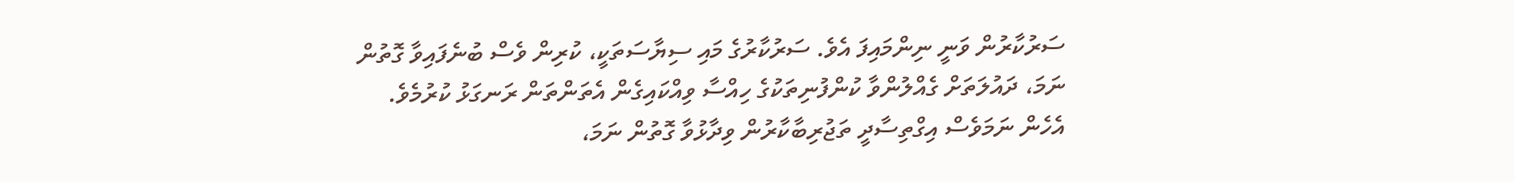ސަރުކާރުން ވަނީ ނިންމައިފަ އެވެ. ސަރުކާރުގެ މައި ސިޔާސަތަކީ، ކުރިން ވެސް ބުނެފައިވާ ގޮތުން ނަމަ، ދައުލަތަށް ގެއްލުންވާ ކުންފުނިތަކުގެ ހިއްސާ ވިއްކައިގެން އެތަންތަން ރަނގަޅު ކުރުމެވެ. އެހެން ނަމަވެސް އިގްތިސާދީ ތަޖުރިބާކާރުން ވިދާޅުވާ ގޮތުން ނަމަ،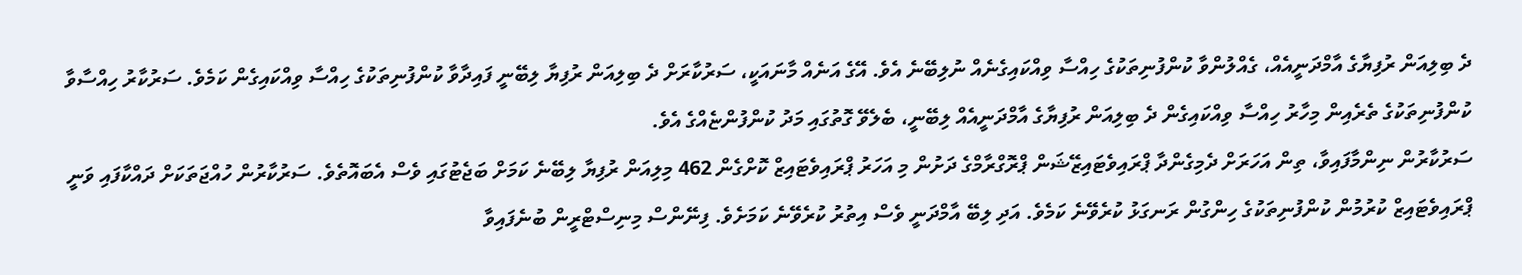ދެ ބިލިއަން ރުފިޔާގެ އާމްދަނީއެއް، ގެއްލުންވާ ކުންފުނިތަކުގެ ހިއްސާ ވިއްކައިގެނެއް ނުލިބޭނެ އެވެ. އޭގެ އަނެއް މާނައަކީ، ސަރުކާރަށް ދެ ބިލިއަން ރުފިޔާ ލިބޭނީ ފައިދާވާ ކުންފުނިތަކުގެ ހިއްސާ ވިއްކައިގެން ކަމެވެ. ސަރުކާރު ހިއްސާވާ ކުންފުނިތަކުގެ ތެރެއިން މިހާރު ހިއްސާ ވިއްކައިގެން ދެ ބިލިއަން ރުފިޔާގެ އާމްދަނީއެއް ލިބޭނީ، ބެލެވޭ ގޮތުގައި މަދު ކުންފުންޏެއްގެ އެވެ.
ސަރުކާރުން ނިންމާފައިވާ، ތިން އަހަރަށް ދެމިގެންދާ ޕްރައިވެޓައިޒޭޝަން ޕްރޮގްރާމްގެ ދަށުން މި އަހަރު ޕްރައިވެޓައިޒް ކޮށްގެން 462 މިލިއަން ރުފިޔާ ލިބޭނެ ކަމަށް ބަޖެޓުގައި ވެސް އެބައޮތެވެ. ސަރުކާރުން ހުއްޖަތަކަށް ދައްކާފައި ވަނީ ޕްރައިވެޓައިޒް ކުރުމުން ކުންފުނިތަކުގެ ހިންގުން ރަނގަޅު ކުރެވޭނެ ކަމެވެ. އަދި ލިބޭ އާމްދަނީ ވެސް އިތުރު ކުރެވޭނެ ކަމަށެވެ. ފިނޭންސް މިނިސްޓްރީން ބުނެފައިވާ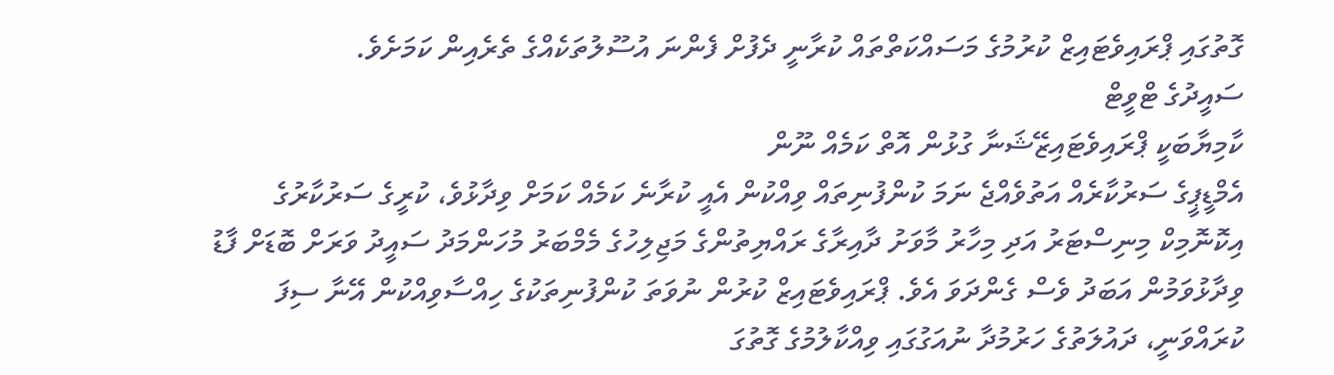ގޮތުގައި ޕްރައިވެޓައިޒް ކުރުމުގެ މަސައްކަތްތައް ކުރާނީ ދެފުށް ފެންނަ އުސޫލުތަކެއްގެ ތެރެއިން ކަމަށެވެ.
ސައީދުގެ ޓްވީޓް
ކާމިޔާބަކީ ޕްރައިވެޓައިޒޭޝަނާ ގުޅުން އޮތް ކަމެއް ނޫން
އެމްޑީޕީގެ ސަރުކާރެއް އަތުވެއްޖެ ނަމަ ކުންފުނިތައް ވިއްކުން އެއީ ކުރާނެ ކަމެއް ކަމަށް ވިދާޅުވެ، ކުރީގެ ސަރުކާރުގެ އިކޮނޮމިކް މިނިސްޓަރު އަދި މިހާރު މާވަށު ދާއިރާގެ ރައްޔިތުންގެ މަޖިލިހުގެ މެމްބަރު މުހަންމަދު ސައީދު ވަރަށް ބޮޑަށް ފާޑު ވިދާޅުވަމުން އަބަދު ވެސް ގެންދަވަ އެވެ. ޕްރައިވެޓައިޒް ކުރުން ނުވަތަ ކުންފުނިތަކުގެ ހިއްސާވިއްކުން އޭނާ ސިފަ ކުރައްވަނީ، ދައުލަތުގެ ހަރުމުދާ ނުއަގުގައި ވިއްކާލުމުގެ ގޮތުގަ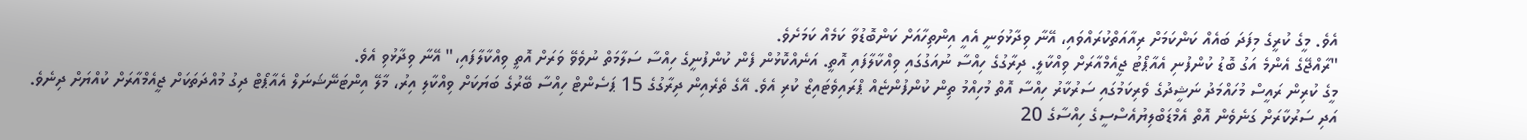އެވެ. މީގެ ކުރީގެ މިފަދަ ބައެއް ކަންކަމަށް ރިއާއަތްކުރައްވައި، އޭނާ ވިދާޅުވަނީ އެއީ އިންތިހާއަށް ކަންބޮޑުވާ ކަމެއް ކަމަށެވެ.
"ރާއްޖޭގެ އެންމެ އަގު ބޮޑު ކުންފުނި އެއާޕޯޓު ޖީއެމްއާރަށް ވިއްކާލީ. ދިރާގުގެ ހިއްސާ ނުއަގުގައި ވިއްކާލާފައި އޮތީ. އަނެއްކޮޅުން ފެން ކުންފުނީގެ ހިއްސާ ސަލާމަތް ނުވެވޭ ވަރަށް އޮތީ ވިއްކާލާފައި،" އޭނާ ވިދާޅުވި އެވެ.
މީގެ ކުރިން ރައީސް މުހައްމަދު ނަޝީދުގެ ވެރިކަމުގައި ސަރުކާރު ހިއްސާ އޮތް މުހިއްމު ތިން ކުންފުންޏެއް ޕްރައިވެޓައިޒް ކުރި އެވެ. އޭގެ ތެރެއިން ދިރާގުގެ 15 ޕަސެންޓް ހިއްސާ ބޭރުގެ ބަޔަކަށް ވިއްކާލި އިރު، މާލޭ އިންޓަނޭޝަނަލް އެއާޕޯޓް ދިގު މުއްދަތަކަށް ޖީއެމްއާރަށް ކުއްޔަށް ދިނެވެ. އަދި ސަރުކާރަށް ގަނެވެން އޮތް އެމްޑަބްލިޔުއެސްސީގެ ހިއްސާގެ 20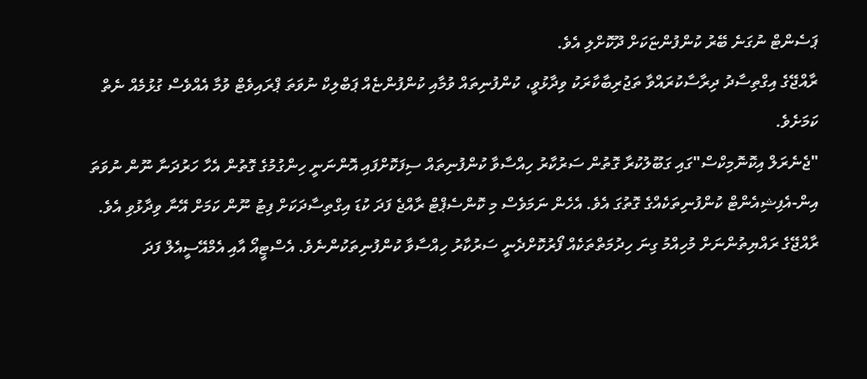ޕަސެންޓް ނުގަނެ ބޭރު ކުންފުންޏަކަށް ދޫކޮށްލި އެވެ.
ރާއްޖޭގެ އިގްތިސާދު ދިރާސާކުރައްވާ ތަޖުރިބާކާރަކު ވިދާޅުވީ، ކުންފުނިތައް ވުމާއި ކުންފުންޏެއް ޕަބްލިކް ނުވަތަ ޕްރައިވެޓް ވުމާ އެއްވެސް ގުޅުމެއް ނެތް ކަމަށެވެ.
"ޖެނެރަލް އިކޮނޮމިކްސް"ގައި ގަބޫލުކުރާ ގޮތުން ސަރުކާރު ހިއްސާވާ ކުންފުނިތައް ސިފަކޮށްފައި އޮންނަނީ ހިންގުމުގެ ގޮތުން އެހާ ހަރުދަނާ ނޫން ނުވަތަ އިން-އެފިޝިއެންޓް ކުންފުނިތަކެއްގެ ގޮތުގަ އެވެ. އެހެން ނަމަވެސް މި ކޮންސެޕްޓް ރާއްޖެ ފަދަ ކުޑަ އިގްތިސާދަކަށް ފިޓު ނޫން ކަމަށް އޭނާ ވިދާޅުވި އެވެ. ރާއްޖޭގެ ރައްޔިތުންނަށް މުހިއްމު ގިނަ ހިދުމަތްތަކެއް ފޯރުކޮށްދެނީ ސަރުކާރު ހިއްސާވާ ކުންފުނިތަކުންނެވެ. އެސްޓީއޯ އާއި އެމްއޭސީއެލް ފަދަ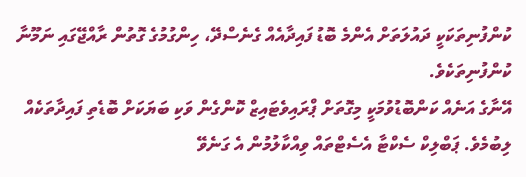ކުންފުނިތަކަކީ ދައުލަތަށް އެންމެ ބޮޑު ފައިދާއެއް ގެނެސްދޭ، ހިންގުމުގެ ގޮތުން ރާއްޖޭގައި ނަމޫނާ ކުންފުނިތަކެވެ.
އޭނާގެ އަނެއް ކަންބޮޑުވުމަކީ މިގޮތަށް ޕްރައިވެޓައިޒް ކޮންގެން ވަކި ބަޔަކަށް ބޮޑެތި ފައިދާތަކެއް ލިބުމެވެ. ޕަބްލިކް ސެކްޓާ އެސެޓްތައް ވިއްކާލުމުން އެ ގަނެވޭ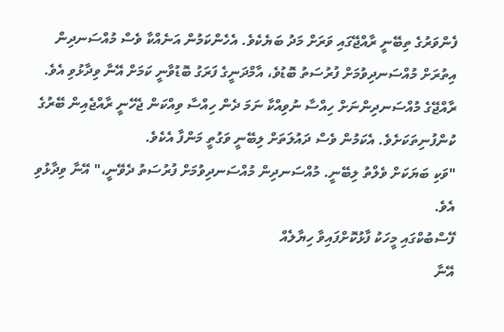ފެންވަރުގެ ތިބޭނީ ރާއްޖޭގައި ވަރަށް މަދު ބަޔެކެވެ. އެހެންކަމުން އަނެއްކާ ވެސް މުއްސަނދިން އިތުރަށް މުއްސަނދިވުމަށް ފުރުސަތު ބޮޑުވެ، އާމްދަނީގެ ފަރަގު ބޮޑުވާނީ ކަމަށް އޭނާ ވިދާޅުވި އެވެ. ރާއްޖޭގެ މުއްސަނދިންނަށް ހިއްސާ ނުވިއްކާ ނަމަ ދެން ހިއްސާ ވިއްކަން ޖެހޭނީ ރާއްޖެއިން ބޭރުގެ ކުންފުނިތަކަށެވެ. އެކަމުން ވެސް ދައުލަތަށް ލިބޭނީ ވަގުތީ މަންފާ އެކެވެ.
"ވަކި ބަޔަކަށް ވެލްތު ލިބޭނީ. މުއްސަނދިން މުއްސަނދިވުމަށް ފުރުސަތު ދެވޭނީ،" އޭނާ ވިދާޅުވި އެވެ.
ފޭސްބުކްގައި މީހަކު ފާޅުކޮށްފައިވާ ހިޔާލެއް
އޭނާ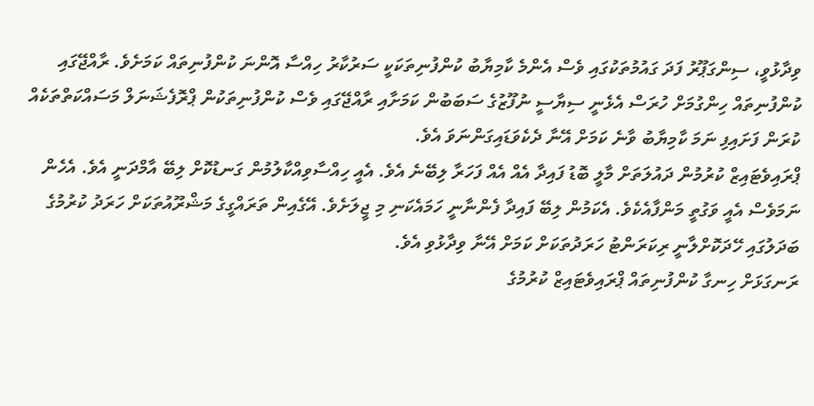ވިދާޅުވީ، ސިންގަޕޫރު ފަދަ ގައުމުތަކުގައި ވެސް އެންމެ ކާމިޔާބު ކުންފުނިތަކަކީ ސަރުކާރު ހިއްސާ އޮންނަ ކުންފުނިތައް ކަމަށެވެ. ރާއްޖޭގައި ކުންފުނިތައް ހިންގުމަށް ހުރަސް އެޅެނީ ސިޔާސީ ނުފޫޒުގެ ސަބަބުން ކަމަށާއި ރާއްޖޭގައި ވެސް ކުންފުނިތަކުން ޕްރޮފެޝަނަލް މަސައްކަތްތަކެއް ކުރަން ފަށައިފި ނަމަ ކާމިޔާބު ވާނެ ކަމަށް އޭނާ ދެކެވަޑައިގަންނަވަ އެވެ.
ޕްރައިވެޓައިޒް ކުރުމުން ދައުލަތަށް މާލީ ބޮޑު ފައިދާ އެއް އެއް ފަހަރާ ލިބޭނެ އެވެ. އެއީ ހިއްސާވިއްކާލުމުން ގަނޑުކޮށް ލިބޭ އާމްދަނީ އެވެ. އެހެން ނަމަވެސް އެއީ ވަގުތީ މަންފާއެކެވެ. އެކަމުން ލިބޭ ފައިދާ ފެންނާނީ ހަމައެކަނި މި ޖީލަށެވެ. އޭގެއިން ތަރައްގީގެ މަޝްރޫއުތަކަށް ހަރަދު ކުރުމުގެ ބަދަލުގައި ހޭދަކޮށްލާނީ ރިކަރަންޓު ހަރަދުތަކަށް ކަމަށް އޭނާ ވިދާޅުވި އެވެ.
ރަނގަޅަށް ހިނގާ ކުންފުނިތައް ޕްރައިވެޓައިޒް ކުރުމުގެ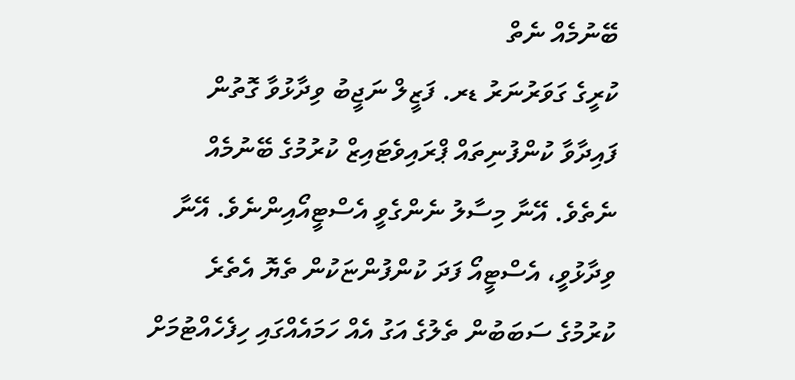ބޭނުމެއް ނެތް
ކުރީގެ ގަވަރުނަރު ޑރ. ފަޒީލް ނަޖީބު ވިދާޅުވާ ގޮތުން ފައިދާވާ ކުންފުނިތައް ޕްރައިވެޓައިޒް ކުރުމުގެ ބޭނުމެއް ނެތެވެ. އޭނާ މިސާލު ނެންގެވީ އެސްޓީއޯއިންނެވެ. އޭނާ ވިދާޅުވީ، އެސްޓީއޯ ފަދަ ކުންފުންޏަކުން ތެޔޮ އެތެރެ ކުރުމުގެ ސަބަބުން ތެލުގެ އަގު އެއް ހަމައެއްގައި ހިފެހެއްޓުމަށް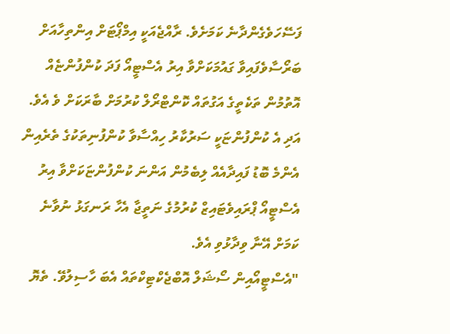ފަސޭހަވެގެންދާނެ ކަމަށެވެ. ރާއްޖެއަކީ އިމްޕޯޓަށް އިންތިހާއަށް ބަރޯސާވެފައިވާ ގައުމަކަށްވާ އިރު އެސްޓީއޯ ފަދަ ކުންފުންޏެއް އޮތުމުން ތަކެތީގެ އަގުތައް ކޮންޓްރޯލް ކުރުމަށް ބާރަކަށް ވެ އެވެ. އަދި އެ ކުންފުންޏަކީ ސަރުކާރު ހިއްސާވާ ކުންފުނިތަކުގެ ތެރެއިން އެންމެ ބޮޑު ފައިދާއެއް ލިބެމުން އަންނަ ކުންފުންޏަކަށްވާ އިރު އެސްޓީއޯ ޕްރައިވެޓައިޒް ކުރުމުގެ ނަތީޖާ އެހާ ރަނގަޅު ނުވާނެ ކަމަށް އޭނާ ވިދާޅުވި އެވެ.
"އެސްޓީއޯއިން ސޯޝަލް އޮބްޖެކްޓިކްތައް އެބަ ހާސިލުވޭ. ތެޔޮ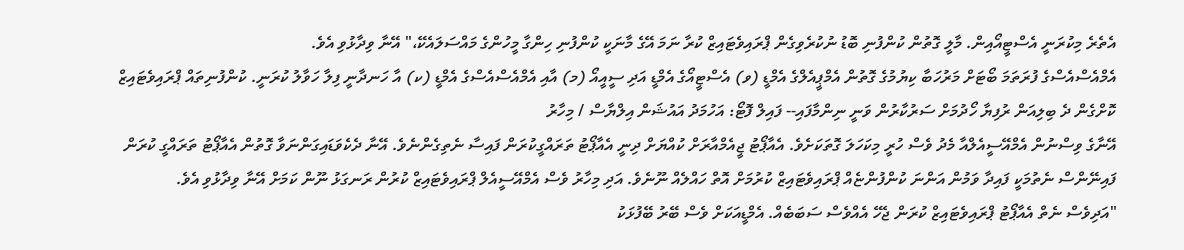އެތެރެ މިކުރަނީ އެސްޓީއޯއިން. މާލީ ގޮތުން ކުންފުނި ބޮޑު ނުކުރެވިގެން ޕްރައިވެޓައިޒް ކުރާ ނަމަ އޭގެ މާނަކީ ކުންފުނި ހިންގާ މީހުންގެ މައްސަލައެކޭ،" އޭނާ ވިދާޅުވި އެވެ.
އެމްއެސްއެސްގެ ފުރަތަމަ ބޯޓަށް މަރުހަބާ ކިޔުމުގެ ގޮތުން އެމްޕީއެލްގެ އެމްޑީ (ވ) އެސްޓީއޯގެ އެމްޑީ އަދި ސީއީއޯ (މ) އާއި އެމްއެސްއެސްގެ އެމްޑީ (ކ) އާ ހަނދާނީ ފިލާ ހަވާލު ކުރަނީ. ކުންފުނިތައް ޕްރައިވެޓައިޒް ކޮށްގެން ދެ ބިލިއަން ރުފިޔާ ހޯދުމަށް ސަރުކާރުން ވަނީ ނިންމާފައި-- ފައިލް ފޮޓޯ: އަހުމަދު އައުޝަން އިލްޔާސް / މިހާރު
އޭނާގެ ވިސްނުން އެމްއޭސީއެލްއާ މެދު ވެސް ހުރީ މިކަހަލަ ގޮތަކަށެވެ. އެއާޕޯޓު ޖީއެމްއާރަށް ކުއްޔަށް ދިނީ އެއާޕޯޓު ތަރައްގީކުރަން ފައިސާ ނެތިގެންނެވެ. އޭނާ ދެކެވަޑައިގަންނަވާ ގޮތުން އެއާޕޯޓު ތަރައްގީ ކުރަން ފައިނޭންސް ނެތުމަކީ ފައިދާ ވަމުން އަންނަ ކުންފުންޏެއް ޕްރައިވެޓައިޒް ކުރުމަށް އޮތް ހައްލެއް ނޫނެވެ. އަދި މިހާރު ވެސް އެމްއޭސީއެލް ޕްރައިވެޓައިޒް ކުރުން ރަނގަޅު ނޫން ކަމަށް އޭނާ ވިދާޅުވި އެވެ.
"އަދިވެސް ނެތް އެއާޕޯޓު ޕްރައިވެޓައިޒް ކުރަން ޖެހޭ އެއްވެސް ސަބަބެއް. އެމްޑީއަކަށް ވެސް ބޭރު ބޭފުޅަކު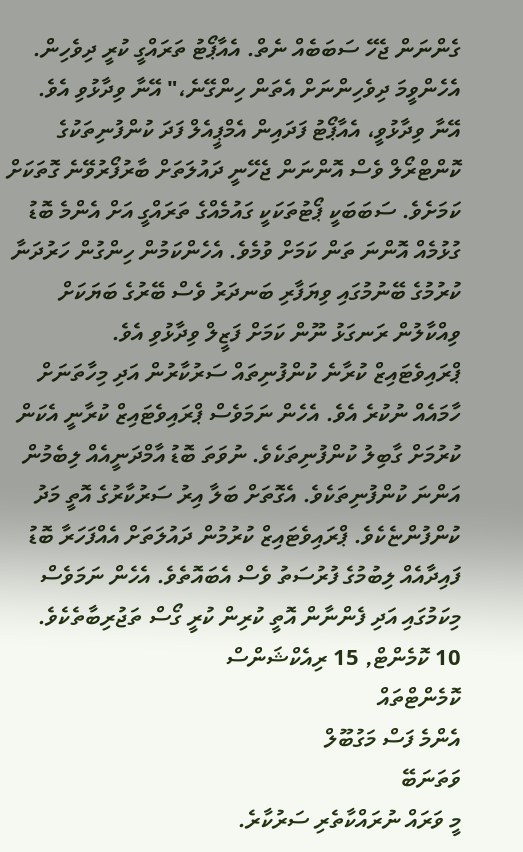ގެންނަން ޖެހޭ ސަބަބެއް ނެތް. އެއާޕޯޓު ތަރައްގީ ކުރީ ދިވެހިން. އެހެންވީމަ ދިވެހިންނަށް އެތަން ހިންގޭނެ،" އޭނާ ވިދާޅުވި އެވެ.
އޭނާ ވިދާޅުވީ، އެއާޕޯޓު ފަދައިން އެމްޕީއެލް ފަދަ ކުންފުނިތަކުގެ ކޮންޓްރޯލް ވެސް އޮންނަން ޖެހޭނީ ދައުލަތަށް ބާރުފޯރުވޭނެ ގޮތަކަށް ކަމަށެވެ. ސަބަބަކީ ޕޯޓުތަކަކީ ގައުމެއްގެ ތަރައްގީ އަށް އެންމެ ބޮޑު ގުޅުމެއް އޮންނަ ތަން ކަމަށް ވުމެވެ. އެހެންކަމުން ހިންގުން ހަރުދަނާ ކުރުމުގެ ބޭނުމުގައި ވިޔަފާރި ބަނދަރު ވެސް ބޭރުގެ ބަޔަކަށް ވިއްކާލުން ރަނގަޅު ނޫން ކަމަށް ފަޒީލް ވިދާޅުވި އެވެ.
ޕްރައިވެޓައިޒް ކުރާނެ ކުންފުނިތައް ސަރުކާރުން އަދި މިހާތަނަށް ހާމައެއް ނުކުރެ އެވެ. އެހެން ނަމަވެސް ޕްރައިވެޓައިޒް ކުރާނީ އެކަން ކުރުމަށް ގާބިލު ކުންފުނިތަކެވެ. ނުވަތަ ބޮޑު އާމްދަނީއެއް ލިބެމުން އަންނަ ކުންފުނިތަކެވެ. އެގޮތަށް ބަލާ އިރު ސަރުކާރުގެ އޮތީ މަދު ކުންފުންޏެކެވެ. ޕްރައިވެޓައިޒް ކުރުމުން ދައުލަތަށް އެއްފަހަރާ ބޮޑު ފައިދާއެއް ލިބުމުގެ ފުރުސަތު ވެސް އެބައޮތެވެ. އެހެން ނަމަވެސް މިކަމުގައި އަދި ފެންނާން އޮތީ ކުރިން ކުރީ ގޯސް ތަޖުރިބާތެކެވެ.
10 ކޮމެންޓް, 15 ރިއެކްޝަންސް
ކޮމެންޓްތައް
އެންމެ ފަސް މަގުބޫލް
ވަތަނަބޭ
މީ ވަރައް ނުރައްކާތެރި ސަރުކާރެ.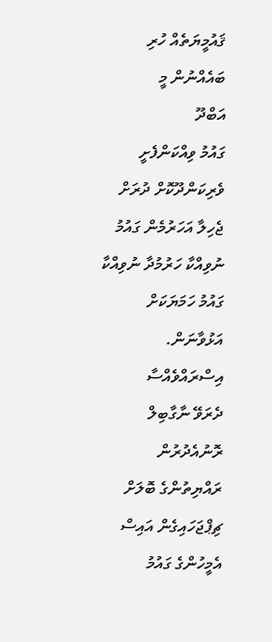ޤައުމީޔަތެއް ހުރި ބައެއްނުން މީ
އަބްދޫ
ގައުމު ވިއްކަންފެށީ ވެރިކަންދޫކޮށް ދުރަށް ޖެހިލާ އަހަރުމެން ގައުމު ނުވިއްކާ ހަރުމުދާ ނުވިއްކާ ގައުމު ހަމަޔަކަށް އަޅުވާނަން.
އިސްރައްވެއްސާ
ދެރަވޭ ނާގާބިލް ރޮނުއެދުރުން ރައްޔިތުންގެ ބޮލަށް ޗިޕްޖަހައިގެން އައިސް އެމީހުންގެ ގައުމު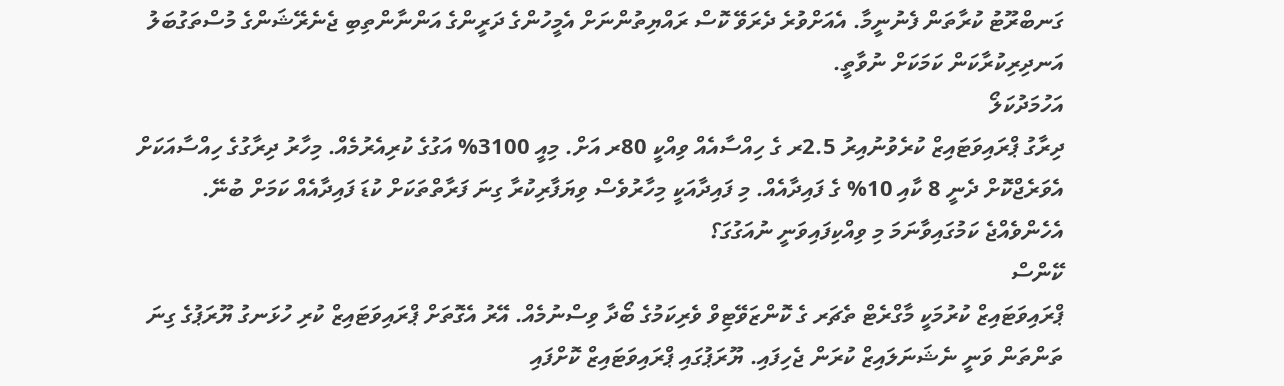ގަނބްރޫޓު ކުރާތަން ފެނުނީމާ. އެއަށްވުރެ ދެރަވޭ ކޮސް ރައްޔިތުންނަށް އެމީހުންގެ ދަރީންގެ އަންނާންތިބި ޖެނެރޭޝަންގެ މުސްތަގުބަލު އަނދިރިކުރާކަން ކަމަކަށް ނުވާތީ.
އަހުމަދުކަލޯ
ދިރާގު ޕްރައިވަޓައިޒް ކުރެވުނުއިރު 2.5ރ ގެ ހިއްސާއެއް ވިއްކީ 80ރ އަށް. މިއީ 3100% އަގުގެ ކުރިއެރުމެއް. މިހާރު ދިރާގުގެ ހިއްސާއަކަށް އެވަރެޖްކޮށް ދެނީ 8 ކާއި 10% ގެ ފައިދާއެއް. މި ފައިދާއަކީ މިހާރުވެސް ވިޔަފާރިކުރާ ގިނަ ފަރާތްތަކަށް ކުޑަ ފައިދާއެއް ކަމަށް ބުނޭ. އެހެންވެއްޖެ ކަމުގައިވާނަމަ މި ވިއްކިފައިވަނީ ނުއަގުގަ؟
ކޭންސް
ޕްރައިވަޓައިޒް ކުރުމަކީ މާގްރެޓް ތެޗަރ ގެ ކޮންޒަވޭޓިވް ވެރިކަމުގެ ބޯދާ ވިސްނުމެއް. އޭރު އެގޮތަށް ޕްރައިވަޓައިޒް ކުރި ހުޅަނގު ޔޫރަޕުގެ ގިނަ ތަންތަން ވަނީ ނެޝަނަލައިޒް ކުރަން ޖެހިފައި. ޔޫރަޕުގައި ޕްރައިވަޓައިޒް ކޮށްފައި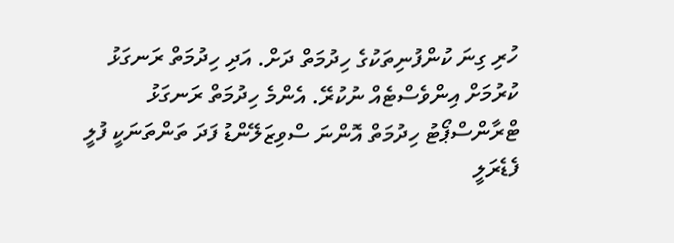ހުރި ގިނަ ކުންފުނިތަކުގެ ހިދުމަތް ދަށް. އަދި ހިދުމަތް ރަނގަޅު ކުރުމަށް އިންވެސްޓެއް ނުކުރޭ. އެންމެ ހިދުމަތް ރަނގަޅު ޓްރާންސްޕޯޓު ހިދުމަތް އޮންނަ ސްވިޒަލޭންޑު ފަދަ ތަންތަނަކީ ފުލީ ފެޑެރަލީ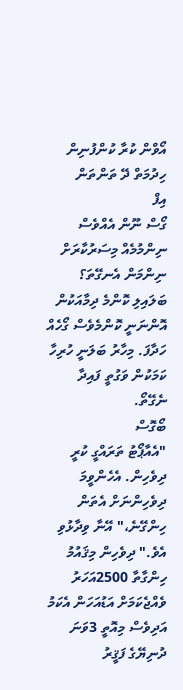އޯވްން ކުރާ ކުންފުނިން ހިދުމަތް ދޭ ތަންތަން
އިފް
ގޯސް ނޫން އެއްވެސް ނިންމުމެއް މިސަރުކާރަށް ނިންމަން އެނގޭތަ؟ ބަލައިލި ކޮންމެ ދިމާއަކުން އޮންނަނީ ކޮންމެވެސް ގޯހެއް ހަދާފަ. މިހާރު ބަލަނީ ހުރިހާ ކަމަކުން ވަގުތީ ފައިދާ ނެގޭތޯ.
ބޯގޮސް
"އެއާޕޯޓު ތަރައްގީ ކުރީ ދިވެހިން. އެހެންވީމަ ދިވެހިންނަށް އެތަން ހިންގޭނެ،" އޭނާ ވިދާޅުވި އެވެ." ދިވެހިން މިޤައުމު ހިންގާތާ 2500އަހަރު ވެއްޖެކަމަށް އަޑުއަހަން އެކަމު އަދިވެސް މިއޮތީ 3ވަނަ ދުނިޔޭގެ ފަޤީރު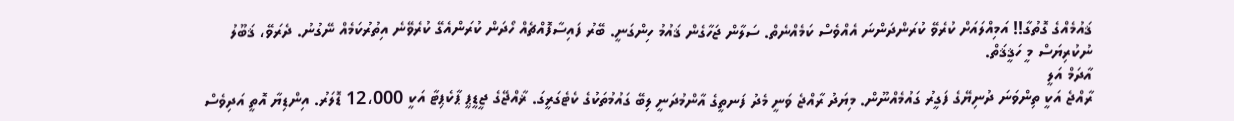ޤައުމެއްގެ ގޮތުގާ!! އަމިއްލައަށް ކުރެވޭ ކުރަންދަންނަ އެއްވެސް ކަމެއްނެތް. ސަލާން ޖަހާގެން ޤައުމު ހިންގަނީ. ބޭރު ފައިސާފޮއްޗެއް ހޯދަން ކުރަންއެގޭ ކުރެވޭނެ އިތުރުކަމެއް ނޭގުނު. ދެރަވޭ، ޤަބޫލު ނުކުރިޔަސް މީ ހަޤީޤަތް.
އާދަމް އަލީ
ރާއްޖެ އަކީ ތިންވަނަ ދުނިޔޭގެ ފަގީރު ގައުމެއްނޫން. މިޔަދު ރާއްޖެ ވަނީ މެދު ފަނތީގެ އާންމުދަނީ ލިބޭ ގައުމުތަކުގެ ކެޓެގަރީގަ. ޜާއްޖޭގެ ޖީޑީޕީ ޕާކެޕިޓާ އަކީ 12،000 ޑޮލަރު. އިންޑިޔާ އޮތީ އަދިވެސް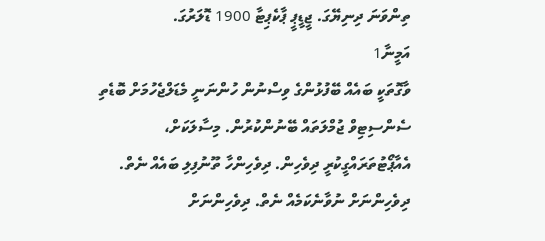ތިންވަނަ ދިނިޔޭގަ. ޖީޑީޕީ ޕާކެޕިޓާ 1900 ޑޮލަރުގަ.
އަމީނާ1
ވާގޮތަކީ ބައެއް ބޭފުޅުންގެ ވިސްނުން ހުންނަނީ މެޑަލްޖެހުމަށް ބޮޑެތި ސެންސިޓިވް ޖުމްލަތައް ބޭނުންކުރުން. މިސާލަކަށް، އެއާޕޯޓުތަރައްގީކުރީ ދިވެހިން. ދިވެހިންހާ ތޫނުފިލި ބައެއް ނެތް. ދިވެހިންނަށް ނުވާނެކަމެއް ނެތް. ދިވެހިންނަށް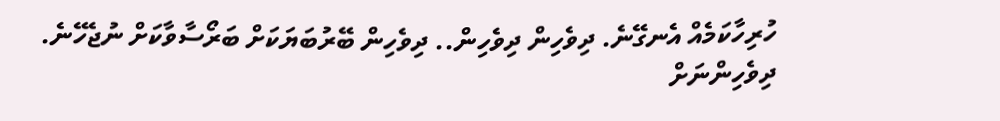ހުރިހާކަމެއް އެނގޭނެ. ދިވެހިން ދިވެހިން.. ދިވެހިން ބޭރުބަޔަކަށް ބަރޯސާވާކަށް ނުޖެހޭނެ. ދިވެހިންނަށް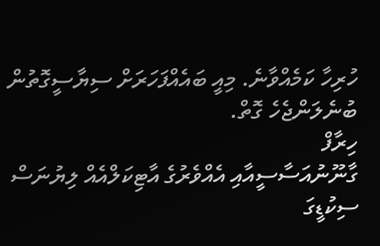ހުރިހާ ކަމެއްވާނެ. މިއީ ބައެއްފަހަރަށް ސިޔާސީގޮތުން ބުނެލަންޖެހެ ގޮތް.
ހިރާފް
ގާނޫނުއަސާސީއާއި އެއްވެރުގެ އާޓިކަލްއެއް ލިޔުނަސް ސިކުޑީގަ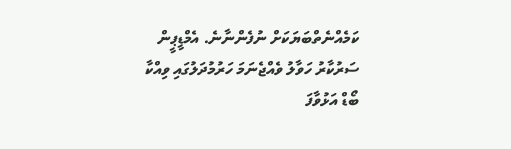ކަމެއްނެތްބަޔަކަށް ނުފެންނާނެ. އެމްޑީޕީން ސަރުކާރު ހަވާލު ވެއްޖެނަމަ ހަރުމުދަލުގައި ވިއްކާ ބޯޑް އަޅުވާފަ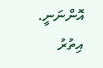އޮންނަނީ.
އިތުރު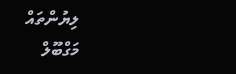ލިޔުންތައް
މަގްބޫލް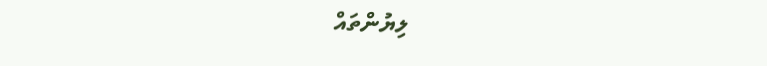ލިޔުންތައް